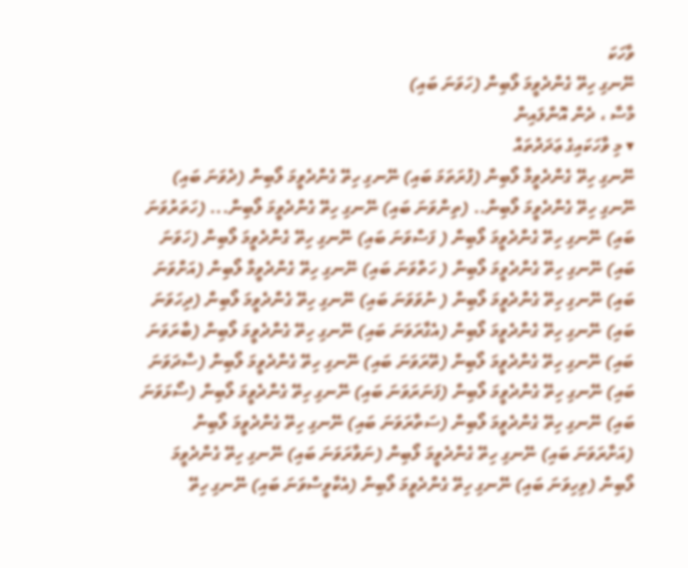ވާހަކަ
ނޭނގި ހިތޭ ގެންދެވީމަ ލޯބިން (ހަވަނަ ބައި)
މާސާ ، ދެން އޮންލައިން
▾ މި ވާހަކައިގެ ޢަދަދުތައް
ނޭނގި ހިތޭ ގެންދެވީމާ ލޯބިން (ފުރަތަމަ ބައި) ނޭނގި ހިތޭ ގެންދެވީމަ ލޯބިން (ދެވަނަ ބައި) ނޭނގި ހިތޭ ގެންދެވީމަ ލޯބިން.. (ތިންވަނަ ބައި) ނޭނގި ހިތޭ ގެންދެވީމަ ލޯބިން... (ހަތަރުވަނަ ބައި) ނޭނގި ހިތޭ ގެންދެވީމަ ލޯބިން ( ފަސްވަނަ ބައި) ނޭނގި ހިތޭ ގެންދެވީމަ ލޯބިން (ހަވަނަ ބައި) ނޭނގި ހިތޭ ގެންދެވީމަ ލޯބިން ( ހަތްވަނަ ބައި) ނޭނގި ހިތޭ ގެންދެވީމާ ލޯބިން (އަށްވަނަ ބައި) ނޭނގި ހިތޭ ގެންދެވީމަ ލޯބިން ( ނުވަވަނަ ބައި) ނޭނގި ހިތޭ ގެންދެވީމަ ލޯބިން (ދިހަވަނަ ބައި) ނޭނގި ހިތޭ ގެންދެވީމަ ލޯބިން (އެގާރަވަނަ ބައި) ނޭނގި ހިތޭ ގެންދެވީމަ ލޯބިން (ބާރަވަނަ ބައި) ނޭނގި ހިތޭ ގެންދެވީމަ ލޯބިން (ތޭރަވަނަ ބައި) ނޭނގި ހިތޭ ގެންދެވީމަ ލޯބިން (ސާދަވަނަ ބައި) ނޭނގި ހިތޭ ގެންދެވީމަ ލޯބިން (ފަނަރަވަނަ ބައި) ނޭނގި ހިތޭ ގެންދެވީމަ ލޯބިން (ސޯޅަވަނަ ބައި) ނޭނގި ހިތޭ ގެންދެވީމަ ލޯބިން (ސަތާރަވަނަ ބައި) ނޭނގި ހިތޭ ގެންދެވީމަ ލޯބިން (އަށާރަވަނަ ބައި) ނޭނގި ހިތޭ ގެންދެވީމަ ލޯބިން (ނަވާރަވަނަ ބައި) ނޭނގި ހިތޭ ގެންދެވީމަ ލޯބިން (ވިހިވަނަ ބައި) ނޭނގި ހިތޭ ގެންދެވީމަ ލޯބިން (އެކާވީސްވަނަ ބައި) ނޭނގި ހިތޭ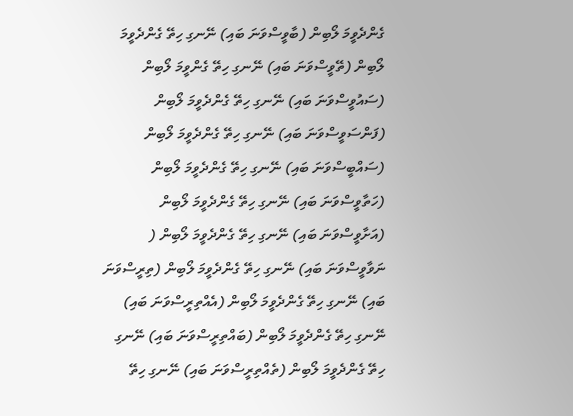ގެންދެވީމަ ލޯބިން (ބާވީސްވަނަ ބައި) ނޭނގި ހިތޭ ގެންދެވީމަ ލޯބިން (ތޭވީސްވަނަ ބައި) ނޭނގި ހިތޭ ގެންވީމަ ލޯބިން (ސައުވީސްވަނަ ބައި) ނޭނގި ހިތޭ ގެންދެވީމަ ލޯބިން (ފަންސަވީސްވަނަ ބައި) ނޭނގި ހިތޭ ގެންދެވީމަ ލޯބިން (ސައްބީސްވަނަ ބައި) ނޭނގި ހިތޭ ގެންދެވީމަ ލޯބިން (ހަތާވީސްވަނަ ބައި) ނޭނގި ހިތޭ ގެންދެވީމަ ލޯބިން (އަށާވީސްވަނަ ބައި) ނޭނގި ހިތޭ ގެންދެވީމަ ލޯބިން ( ނަވާވީސްވަނަ ބައި) ނޭނގި ހިތޭ ގެންދެވީމަ ލޯބިން (ތިރީސްވަނަ ބައި) ނޭނގި ހިތޭ ގެންދެވީމަ ލޯބިން (އެއްތިރީސްވަނަ ބައި) ނޭނގި ހިތޭ ގެންދެވީމަ ލޯބިން (ބައްތިރީސްވަނަ ބައި) ނޭނގި ހިތޭ ގެންދެވީމަ ލޯބިން (ތެއްތިރީސްވަނަ ބައި) ނޭނގި ހިތޭ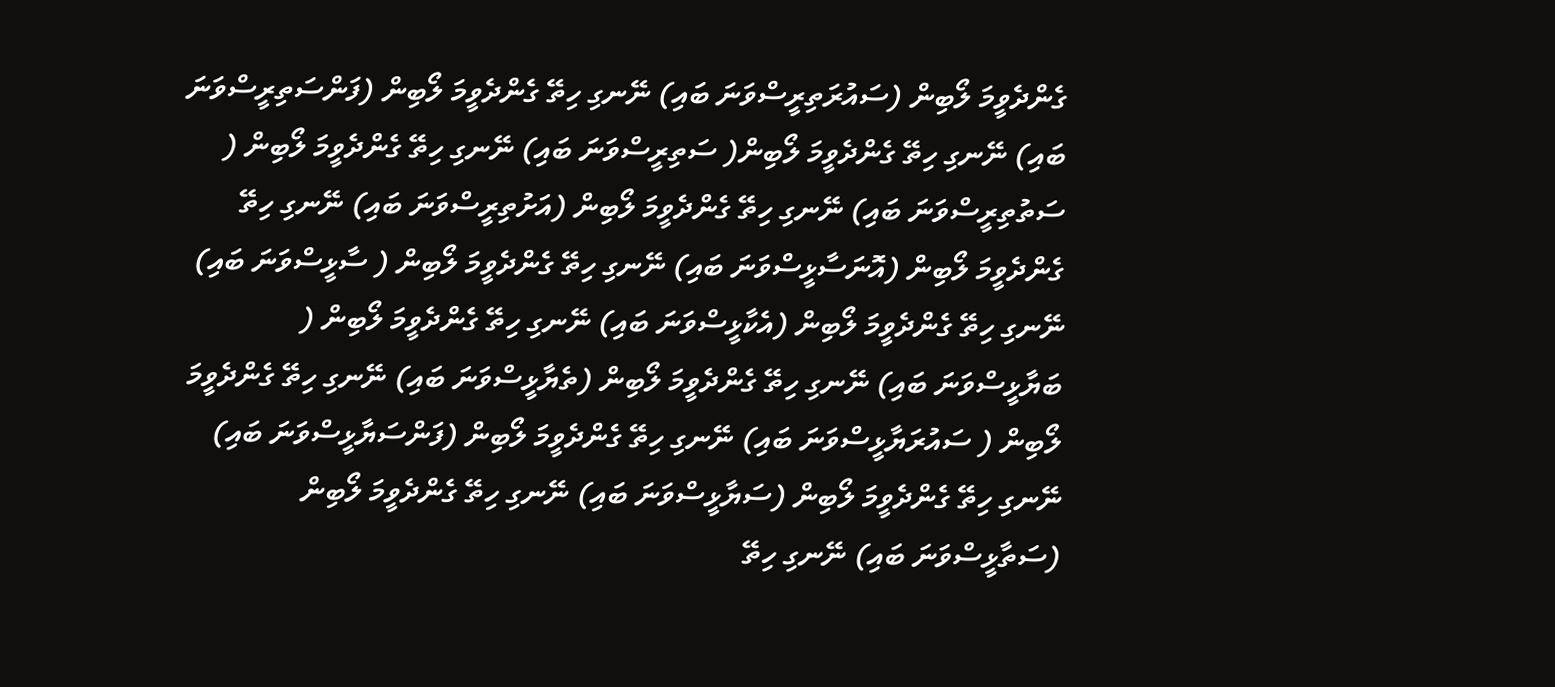ގެންދެވީމަ ލޯބިން (ސައުރަތިރީސްވަނަ ބައި) ނޭނގި ހިތޭ ގެންދެވީމަ ލޯބިން (ފަންސަތިރީސްވަނަ ބައި) ނޭނގި ހިތޭ ގެންދެވީމަ ލޯބިން( ސަތިރީސްވަނަ ބައި) ނޭނގި ހިތޭ ގެންދެވީމަ ލޯބިން ( ސަތުތިރީސްވަނަ ބައި) ނޭނގި ހިތޭ ގެންދެވީމަ ލޯބިން (އަށުތިރީސްވަނަ ބައި) ނޭނގި ހިތޭ ގެންދެވީމަ ލޯބިން (އޮނަސާޅީސްވަނަ ބައި) ނޭނގި ހިތޭ ގެންދެވީމަ ލޯބިން ( ސާޅީސްވަނަ ބައި) ނޭނގި ހިތޭ ގެންދެވީމަ ލޯބިން (އެކާޅީސްވަނަ ބައި) ނޭނގި ހިތޭ ގެންދެވީމަ ލޯބިން ( ބަޔާޅީސްވަނަ ބައި) ނޭނގި ހިތޭ ގެންދެވީމަ ލޯބިން (ތެޔާޅީސްވަނަ ބައި) ނޭނގި ހިތޭ ގެންދެވީމަ ލޯބިން ( ސައުރަޔާޅީސްވަނަ ބައި) ނޭނގި ހިތޭ ގެންދެވީމަ ލޯބިން (ފަންސަޔާޅީސްވަނަ ބައި) ނޭނގި ހިތޭ ގެންދެވީމަ ލޯބިން (ސަޔާޅީސްވަނަ ބައި) ނޭނގި ހިތޭ ގެންދެވީމަ ލޯބިން (ސަތާޅީސްވަނަ ބައި) ނޭނގި ހިތޭ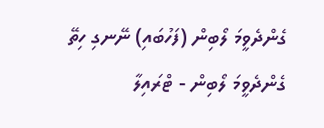ގެންދެވީމަ ލޯބިން (ފަހުބައި) ނޭނގި ހިތޭ ގެންދެވީމަ ލޯބިން - ޓްރައިލާ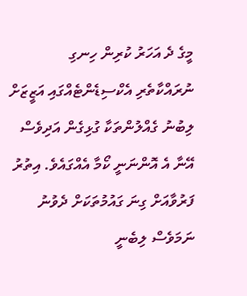މީގެ ދެ އަހަރު ކުރިން ހިނގި ނުރައްކާތެރި އެކްސިޑެންޓެއްގައި އަޒީޒަށް ލިބުނު ގެއްލުންތަކާ ގުޅިގެން އަދިވެސް އޭނާ އެ އޮންނަނީ ކޯމާ އެއްގައެވެ. އިތުރު ފަރުވާއަށް ގިނަ ގައުމުތަކަށް ދެވުނު ނަމަވެސް ލިބެނީ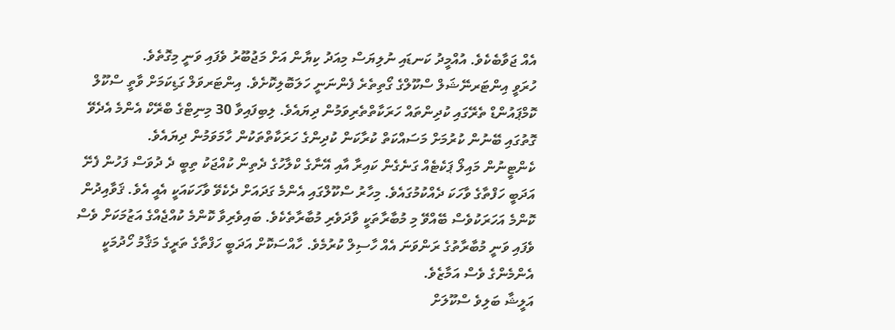އެއް ޖަވާބެކެވެ. އުއްމީދު ކަނޑައި ނުލިޔަސް މިއަދު ކިޔާން އަށް މަޖުބޫރު ވެފައި ވަނީ މިގޮތެވެ.
ހުރަވީ އިންޓަރނޭޝަލް ސްކޫލްގެ ގޯތިތެރެ ފެންނަނީ ހަލަބޮލިކޮށެވެ. އިންޓަރވަލް ގަޑިކަމަށް ވާތީ ސްކޫލް ކޮމްޕައުންޑް ތެރޭގައި ކުދިންތައް ހަރަކާތްތެރިވަމުން ދިޔައެވެ. ލިބިފައިވާ 30 މިނިޓްގެ ބްރޭކް އެންމެ އެދެވޭ ގޮތުގައި ބޭނުން ކުރުމަށް މަސައްކަތް ކުރާކަން ކުދިންގެ ހަރަކާތްތަކުން ހާމަވަމުން ދިޔައެވެ.
ކެންޓީނުން މައިލޯ ޕަކެޓެއް ގަނެގެން ކައިރާ އާއި އޭނާގެ ކްލާހުގެ ދެތިން ކުއްޖަކު ތިބީ ދެ ދުވަސް ފަހުން ފެށޭ އަދަބީ ހަފްތާގެ ވާހަކަ ދެއްކުމުގައެވެ. މިހާރު ސްކޫލްގައި އެންމެ ގަދައަށް ދެކެވޭ ވާހަކައަކީ އެއީ އެވެ. ޤަވާއިދުން ކޮންމެ އަހަރަކުވެސް ބޭއްވޭ މި މުބާރާތަކީ ވާދަވެރި މުބާރާތެކެވެ. ބައިވެރިވާ ކޮންމެ ކުއްޖެއްގެ އަޒުމަކަށް ވެސް ވެފައި ވަނީ މުބާރާތުގެ ރަންވަނަ އެއް ހާސިލް ކުރުމެވެ. ހާއްސަކޮށް އަދަބީ ހަފްތާގެ ތަރީގެ މަޤާމު ހޯދުމަކީ އެންމެންގެ ވެސް އަމާޒެވެ.
އަލީޝާ ބަލިވެ ސްކޫލަށް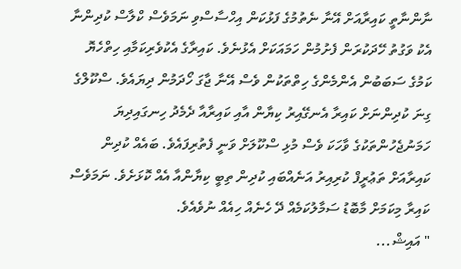ނާންނާތީ ކައިރާއަށް އޭނާ ނެތުމުގެ ފަޅުކަން އިހްސާސްވި ނަމަވެސް ކްލާސް ކުދިންނާ އެކު ވަގުތު ހޭދަކުރަން ފެށުމުން ހަމައަކަށް އެޅުނެވެ. ކައިރާގެ އެކުވެރިކަމާއި ހިތްހެޔޮ ކަމުގެ ސަބަބުން އެންމެންގެ ހިތްތަކުން ވެސް އޭނާ ޖާގަ ހޯދަމުން ދިޔައެވެ. ސްކޫލްގެ ގިނަ ކުދިންނަށް ކައިރާ އެނގޭއިރު ކިޔާން އާއި ކައިރާއާ ދެމެދު ހިނގައިދިޔަ ހަމަނުޖެހުންތަކުގެ ވާހަކަ ވެސް މުޅި ސްކޫލަށް ވަނީ ފެތުރިފައެވެ. ބައެއް ކުދިން ކައިރާއަށް ތަޢުރީފް ކުރިއިރު އަނެއްބައި ކުދިން ތިބީ ކިޔާންއާ އެއް ކޮޅަށެވެ. ނަމަވެސް ކައިރާ މިކަމަށް މާބޮޑު ސަމާލުކަމެއް ދޭ ހެނެއް ހިއެއް ނުވެއެވެ.
" އައިޝް...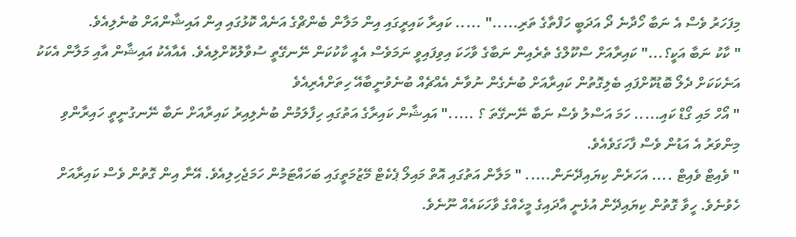މިފަހަރު ވެސް އެ ނަބާ ހޯދާނެ ދޯ އަދަބީ ހަފްތާގެ ތަރި....." ..... ކައިރާ ކައިރީގައި އިން މަލާން ބެންޗްގެ އަނެއް ކޮޅުގައި އިން އައިޝާންއަށް ބުނެލިއެވެ.
" ކާކު ނަބާ އަކީ؟..." ކައިރާއަށް ސްކޫލްގެ ތެރެއިން ނަބާގެ ވާހަކަ އިވިފައިވީ ނަމަވެސް އެއީ ކާކުކަން ނޭނގޭތީ ސުވާލުކޮށްލިއެވެ. އެއާއެކު އައިޝާން އާއި މަލާން އެކަކު އަނެކަކަށް ދެލޯ ބޮޑުކޮށްފައި ބެލިގޮތުން ކައިރާއަށް ބުނެގެން ނުވާނެ އެއްޗެއް ބުނެވުނީބާއޭ ހިތަށްއެރިއެވެ
" އޯހް މައި ގޯޑް ކައި..... ހަމަ އަސްލު ވެސް ނަބާ ނޭނގޭތަ ؟ ....." އައިޝާން ކައިރާގެ އަތުގައި ހިފާލަމުން ބުނެލިއިރު ކައިރާއަށް ނަބާ ނޭނގުނީތީ ހައިރާންވި މިންވަރު އެ އަޑުން ވެސް ފާހަގަވެއެވެ.
" ވެއިޓް ވެއިޓް .... އަހަރެން ކިޔައިދޭނަން..... " މަލާން އަތުގައި އޮތް މައިލޯ ޕެކެޓް މޭޒުމަތީގައި ބަހައްޓަމުން ހަމަޖެހިލިއެވެ. އޭނާ އިން ގޮތުން ވެސް ކައިރާއަށް ހެވުނެވެ. ހީވާ ގޮތުން ކިޔައިދޭން އުޅެނީ އާދައިގެ މީހެއްގެ ވާހަކައެއް ނޫނެވެ.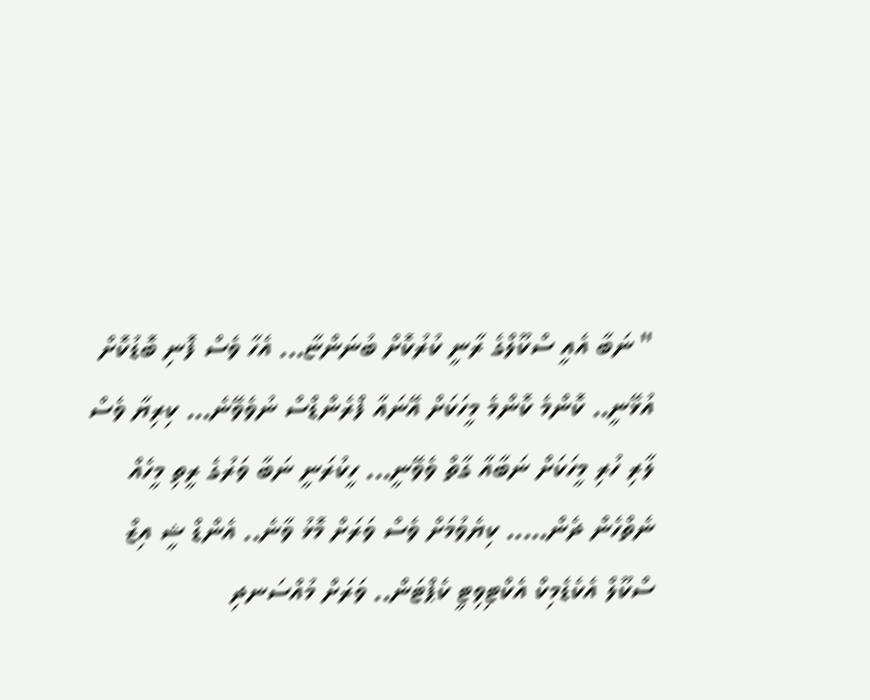" ނަބާ އެއީ ސްކޫލްގެ ރާނީ ކުރުކޮށް ބުނަންޏާ... އެހާ ވެސް ފޮނި ބޮޑުކޮށް އުޅޭނީ.. ކޮންމެ ކޮންމެ މީހަކަށް އޭނައާ ފްރެންޑްސް ނުވެވޭނެ... ކިރިޔާ ވެސް ލާރި ހުރި މީހަކަށް ނަބާއާ ގާތް ވެވޭނީ... ހީކުރަނީ ނަބާ ވަރުގެ ރީތި މީހެއް ނެތްހެން ދެން..... ކިޔެވުމަށް ވެސް ވަރަށް މޮޅު ވާނެ.. އެންޑް ޝީ އިޒް ސްކޫލް އެކެޑެމިކް އެކްޓިވިޓީ ކެޕްޓަން.. ވަރަށް މުއްސަނދި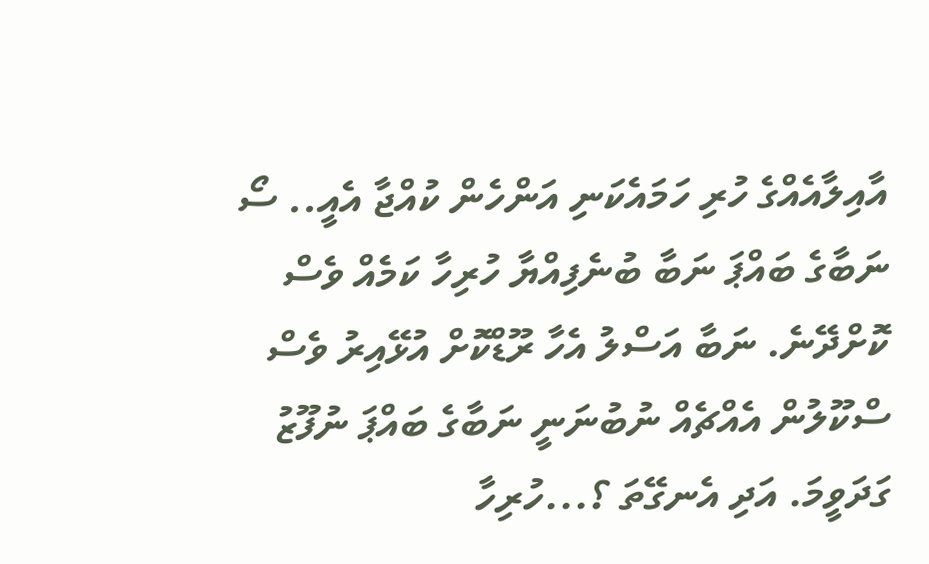އާއިލާއެއްގެ ހުރި ހަމައެކަނި އަންހެން ކުއްޖާ އެއީ.. ސޯ ނަބާގެ ބައްޕަ ނަބާ ބުނެފިއްޔާ ހުރިހާ ކަމެއް ވެސް ކޮށްދޭނެ. ނަބާ އަސްލު އެހާ ރޫޑްކޮށް އުޅޭއިރު ވެސް ސްކޫލުން އެއްޗެއް ނުބުނަނީ ނަބާގެ ބައްޕަ ނުފޫޒު ގަދަވީމަ. އަދި އެނގޭތަ ؟...ހުރިހާ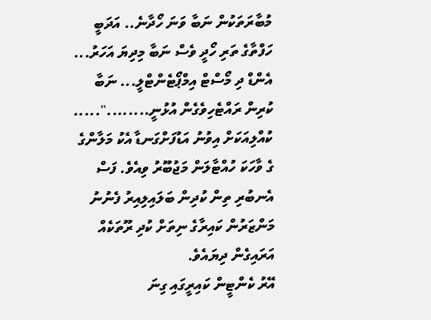މުބާރަތަކުން ނަބާ ވަނަ ހޯދާނެ.. އަދަބީ ހަފްތާގެ ތަރި ހޯދީ ވެސް ނަބާ މިދިޔަ އަހަރު... އެންޑް ދި މޯސްޓް އިމްޕޯޓެންޓްލީ... ނަބާ ކުރިން ރައްޓެހިވެގެން އުޅުނީ........"..... ކުއްލިއަކަށް އިވުނު އަޑުފަށްގަނޑާ އެކު މަލާންގެ ގެ ވާހަކަ ހުއްޓާލަން މަޖުބޫރު ވިއެވެ. ފަސް އެނބުރި ތިން ކުދިން ބަލައިލިއިރު ފެނުނު މަންޒަރުން ކައިރާގެ ނިތަށް ކުދި ރޫތަކެއް އަރައިގެން ދިޔައެވެ.
އޭރު ކެންޓީން ކައިރީގައި ގިނަ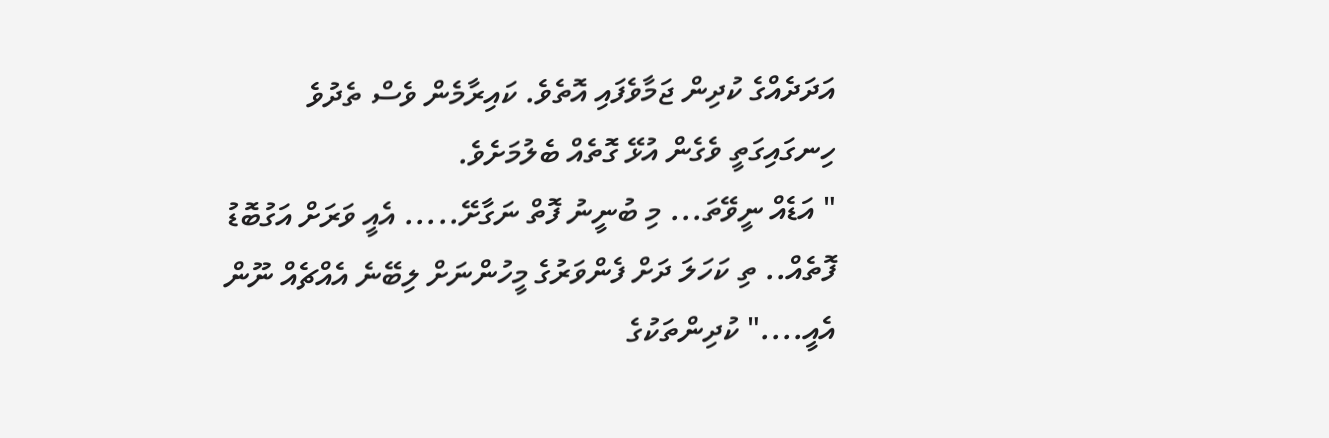އަދަދެއްގެ ކުދިން ޖަމާވެފައި އޮތެވެ. ކައިރާމެން ވެސް ތެދުވެ ހިނގައިގަތީ ވެގެން އުޅޭ ގޮތެއް ބެލުމަށެވެ.
" އަޑެއް ނީވޭތަ... މި ބުނީނު ފޮތް ނަގާށޭ..... އެއީ ވަރަށް އަގުބޮޑު ފޮތެއް.. ތި ކަހަލަ ދަށް ފެންވަރުގެ މީހުންނަށް ލިބޭނެ އެއްޗެއް ނޫން އެއީ...." ކުދިންތަކުގެ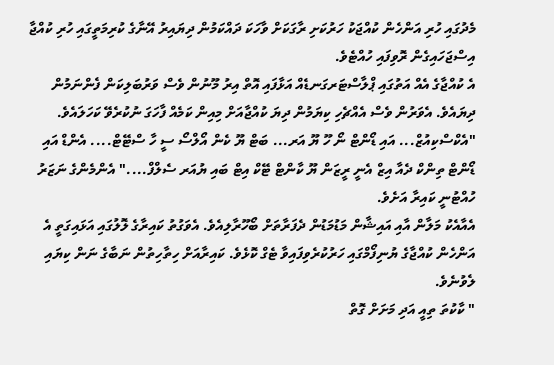މެދުގައި ހުރި އަންހެން ކުއްޖަކު ހަރުކަށި ރާގަކަށް ވާހަކަ ދައްކަމުން ދިޔައިރު އޭނާގެ ކުރިމަތީގައި ހުރި ކުއްޖާ އިސްޖަހައިގެން ރޮވިފައި ހުއްޓެވެ.
އެ ކުއްޖާގެ އެއް އަތުގައި ޕްލާސްޓަރގަނޑެއް އަޅާފައި އޮތް އިރު މޫނުން ވެސް ވަރުބަލިކަން ފެންނަމުން ދިޔައެވެ. އެވަރުން ވެސް އެއްޗެހި ކިޔަމުން ދިޔަ ކުއްޖާއަށް މިއިން ކަމެއް ފާހަގަ ނުކުރެވޭ ކަހަލައެވެ.
"އެކްސްކިއުޒް... އައި ޑޯންޓް ނޯ ހޫ ޔޫ އަރ... ބަޓް ޔޫ ކެން އޯލްސޯ ސީ ހާ ސްޓޭޓް.... އެންޑް އައި ޑޯންޓް ތިންކް ދެއާ އިޒް އެނީ ރީޒަން ޔޫ ކާންޓް ޓޭކް އިޓް ބައި ޔުއަރ ސެލްފް...." އެންމެންގެ ނަޒަރު ހުއްޓުނީ ކައިރާ އަށެވެ.
އެއާއެކު މަލާން އާއި އައިޝާން މަޑުމަޑުން ދެފަރާތަށް ބޯހޫރާލިއެވެ. އެވަގުތު ކައިރާގެ ލޮލުގައި އަޅައިގަތީ އެ އަންހެން ކުއްޖާގެ ޔުނިފޯމްގައި ހަރުކުރެވިފައިވާ ޓެގް ކޮޅެވެ. ކައިރާއަށް ހިތާހިތުން ނަބާގެ ނަން ކިޔައި ލެވުނެވެ.
" ކާކުތަ ތިއީ އަދި މަށަށް ގޮތް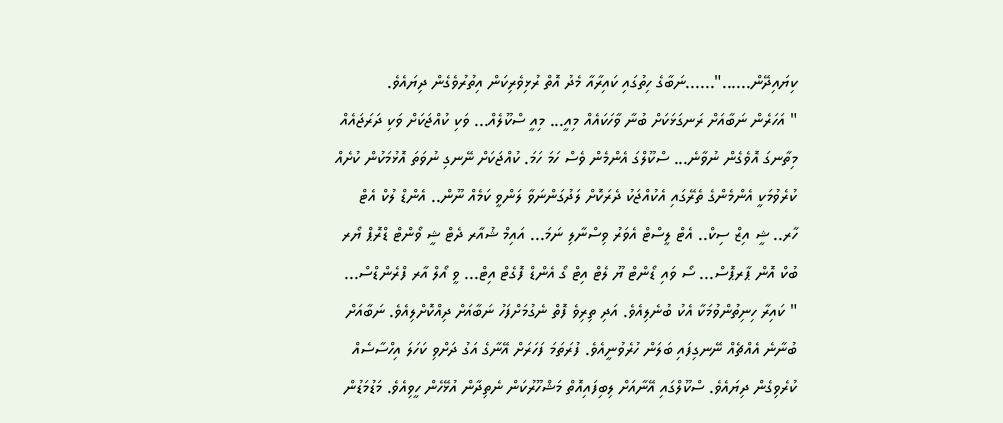ކިޔައިދޭން......"......ނަބާގެ ހިތުގައި ކައިރާއާ މެދު އޮތް ރުޅިވެރިކަން އިތުރުވެގެން ދިޔައެވެ.
" އަހަރެން ނަބާއަށް ރަނގަޅަކަށް ބުނާ ވާހަކައެއް މިއީ... މިއީ ސްކޫލެއް... ވަކި ކުއްޖަކަށް ވަކި ދަރަޖައެއް މިތާނގަ އޮވެގެން ނުވާނެ... ސްކޫލްގަ އެންމެން ވެސް ހަމަ ހަމަ. ކުއްޖަކަށް ނޭނގި ނުވަތަ އޮޅުމަކުން ކުށެއް ކުރެވުމަކީ އެންމެންގެ ތެރޭގައި އެކުއްޖަކު ދެރަކޮށް ލަދުގަންނަވާ ލަންވީ ކަމެއް ނޫން.. އެންޑް ލުކް އެޓް ހާރ.. ޝީ އިޒް ސިކް.. އެޓް ލީސްޓް އެވަރު ވިސްނާލި ނަމަ... އައިމް ޝުއާރ ދެޓް ޝީ ވޯންޓް ޑްރޮޕް ޔޯރ ބުކް އޮން ޕާރޕޮސް... ސޯ ވައި ޑޯންޓް ޔޫ ލެޓް އިޓް ގޯ އެންޑް ފޮގެޓް އިޓް... ވީ އޯލް އާރ ފްރެންޑްސް... " ކައިރާ ހިނިތުންވުމަކާ އެކު ބުނެލިއެވެ. އަދި ތިރިވެ ފޮތް ނެގުމަށްފަހު ނަބާއަށް ދިއްކޮށްލިއެވެ. ނަބާއަށް ބުނާނެ އެއްޗެއް ނޭނގިފައި ބަލަން ހުރެވުނީއެވެ. ފުރަތަމަ ފަހަރަށް އޭނާގެ އަގު ދަށްވި ކަހަލަ އިހްސާސެއް ކުރެވިގެން ދިޔައެވެ. ސްކޫލްގައި އޭނާއަށް ލިބިފައިއޮތް މަޝްހޫރުކަން ނެތިދާން އުޅޭހެން ހީވިއެވެ. މަޑުމަޑުން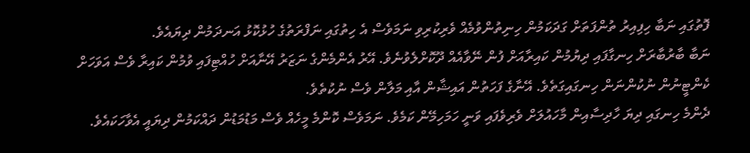ފޮތުގައި ނަބާ ހިފިއިރު ތުންފަތަށް ގަދަކަމުން ހިނިތުންވުމެއް ވެރިކުރިވި ނަމަވެސް އެ ހިތުގައި ނަފްރަތުގެ ހުޅުކޮޅު އަނދަމުން ދިޔައެވެ.
ނަބާ ބާރުބާރަށް ހިނގާފައި ދިޔުމުން ކައިރާއަށް ފުން ނޭވާއެއް ދޫކޮށްލެވުނެވެ. އޭރު އެންމެންގެ ނަޒަރު އޭނާއަށް ހުއްޓިފައި ވުމުން ކައިރާ ވެސް އަވަހަށް ކެންޓީނުން ނުކުންނަން ހިނގައިގަތެވެ. އޭނާގެ ފަހަތުން އައިޝާން އާއި މަލާން ވެސް ނުކުތެވެ.
ދެންމެ ހިނގައި ދިޔަ ހާދިސާއިން މާހައުލަށް ވެރިވެފައި ވަނީ ހަމަހިމޭން ކަމެވެ. ނަމަވެސް ކޮންމެ މީހެއް ވެސް މަޑުމަޑުން ދައްކަމުން ދިޔައީ އެވާހަކައެވެ.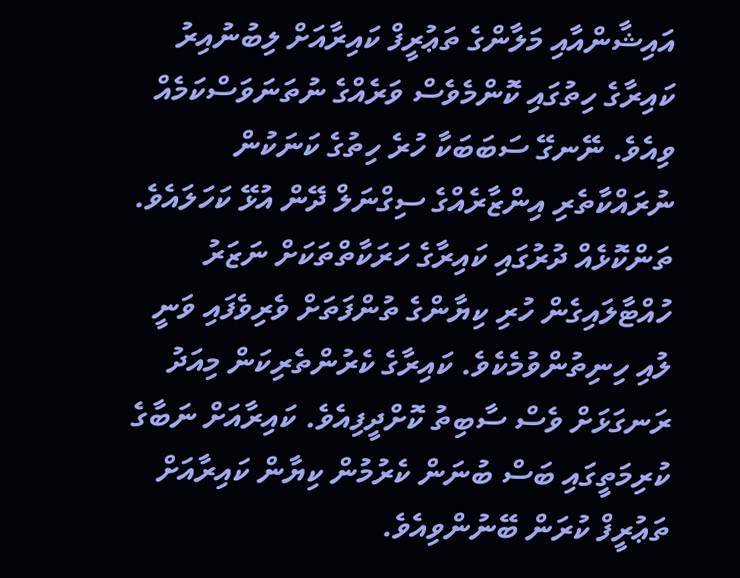އައިޝާންއާއި މަލާންގެ ތަޢުރީފް ކައިރާއަށް ލިބުނުއިރު ކައިރާގެ ހިތުގައި ކޮންމެވެސް ވަރެއްގެ ނުތަނަވަސްކަމެއް ވިއެވެ. ނޭނގޭ ސަބަބަކާ ހުރެ ހިތުގެ ކަނަކުން ނުރައްކާތެރި އިންޒާރެއްގެ ސިގްނަލް ދޭން އުޅޭ ކަހަލައެވެ.
ތަންކޮޅެއް ދުރުގައި ކައިރާގެ ހަރަކާތްތަކަށް ނަޒަރު ހުއްޓާލައިގެން ހުރި ކިޔާންގެ ތުންފަތަށް ވެރިވެފައި ވަނީ ލުއި ހިނިތުންވުމެކެވެ. ކައިރާގެ ކެރުންތެރިކަން މިއަދު ރަނގަޅަށް ވެސް ސާބިތު ކޮށްދީފިއެވެ. ކައިރާއަށް ނަބާގެ ކުރިމަތީގައި ބަސް ބުނަން ކެރުމުން ކިޔާން ކައިރާއަށް ތަޢުރީފް ކުރަން ބޭނުންވިއެވެ.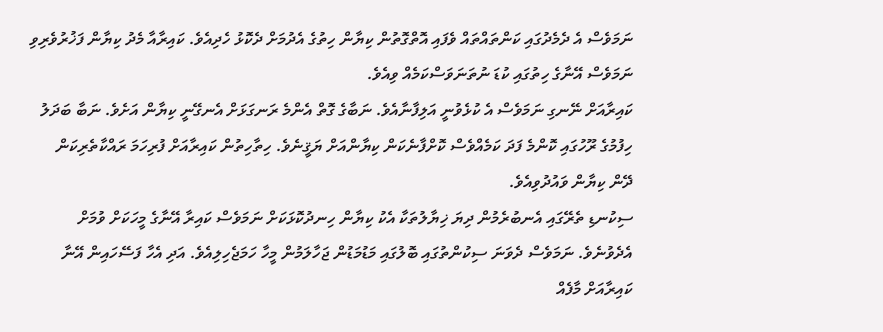ނަމަވެސް އެ ދެމެދުގައި ކަންތައްތައް ވެފައި އޮތްގޮތުން ކިޔާން ހިތުގެ އެދުމަށް ދެކޮޅު ހެދިއެވެ. ކައިރާއާ މެދު ކިޔާން ފަޚުރުވެރިވި ނަމަވެސް އޭނާގެ ހިތުގައި ކުޑަ ނުތަނަވަސްކަމެއް ވިއެވެ.
ކައިރާއަށް ނޭނގި ނަމަވެސް އެ ކުޅެވުނީ އަލިފާނާއެވެ. ނަބާގެ ގޮތް އެންމެ ރަނގަޅަށް އެނގޭނީ ކިޔާން އަށެވެ. ނަބާ ބަދަލު ހިފުމުގެ ރޫހުގައި ކޮންމެ ފަދަ ކަމެއްވެސް ކޮށްފާނެކަން ކިޔާންއަށް ޔަޤީނެވެ. ހިތާހިތުން ކައިރާއަށް ފުރިހަމަ ރައްކާތެރިކަން ދޭން ކިޔާން ވައުދުވިއެވެ.
ސިކުނޑި ތެރޭގައި އެނބުރެމުން ދިޔަ ޚިޔާލުތަކާ އެކު ކިޔާން ހިނދުކޮޅަކަށް ނަމަވެސް ކައިރާ އޭނާގެ މީހަކަށް ވުމަށް އެދެވުނެވެ. ނަމަވެސް ދެވަނަ ސިކުންތުގައި ބޮލުގައި މަޑުމަޑުން ޖަހާލަމުން މީހާ ހަމަޖެހިލިއެވެ. އަދި އެހާ ފަސޭހައިން އޭނާ ކައިރާއަށް މާފެއް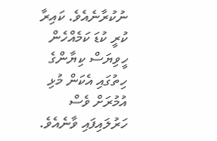ނުކުރާނެއެވެ. ކައިރާ ކުރީ ކުޑަ ކަމެއްހެން ހީވިޔަސް ކިޔާންގެ ހިތުގައި އެކަން މުޅި އުމުރަށް ވެސް ހަރުލައިފައި ވާނެއެވެ.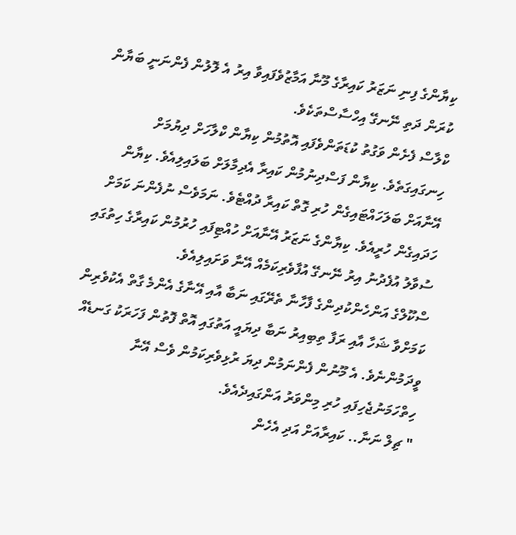ކިޔާންގެ ފިނި ނަޒަރު ކައިރާގެ މޫނާ އަމާޒުވެފައިވާ އިރު އެ ލޮލުން ފެންނަނީ ބަޔާން ކުރަން ދަތި ނޭނގޭ އިހްސާސްތަކެވެ.
ކްލާސް ފެށެން ވަގުތު ކުޑަތަންވެފައި އޮތުމުން ކިޔާން ކްލާހަށް ދިޔުމަށް ހިނގައިގަތެވެ. ކިޔާން ފަސްދިނުމުން ކައިރާ އެދިމާލަށް ބަލައިލިއެވެ. ކިޔާން އޭނާއަށް ބަލަހައްޓައިގެން ހުރި ގޮތް ކައިރާ ދުއްޓެވެ. ނަމަވެސް ނުފެންނަ ކަމަށް ހަދައިގެން ހުރީއެވެ. ކިޔާންގެ ނަޒަރު އޭނާއަށް ހުއްޓިފައި ހުރުމުން ކައިރާގެ ހިތުގައި ސުވާލު އުފެދުނު އިރު ނޭނގޭ އުފާވެރިކަމެއް އޭނާ ވަށައިލިއެވެ.
ސްކޫލްގެ އަންހެންކުދިންގެ ފާހާނާ ތެރޭގައި ނަބާ އާއި އޭނާގެ އެންމެ ގާތް އެކުވެރިން ކަމަށްވާ ޝަހާ އާއި ރަފާ ތިބިއިރު ނަބާ ދިޔައީ އަތުގައި އޮތް ފޮތުން ފަހަރަކު ގަނޑެއް ވީދަމުންނެވެ. އެ މޫނުން ފެންނަމުން ދިޔަ ރުޅިވެރިކަމުން ވެސް އޭނާ ހިތްހަމަނުޖެހިފައި ހުރި މިންވަރު އަންގައިދެއެވެ.
" ޗިލް ނަނާ.. ކައިރާއަށް އަދި އެހެން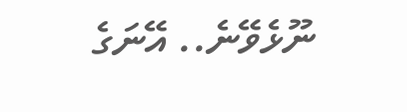ނޫޅެވޭނެ.. އޭނަގެ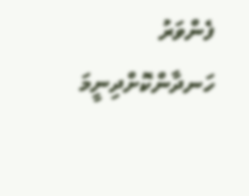ފެންވަރު ހަނދާންކޮށްދިނީމަ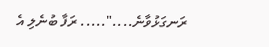ރަނގަޅުވާނެ...."..... ރަފާ ބުނެލި އެ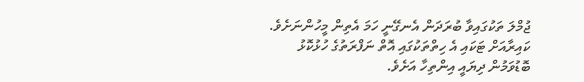ޖުމްލަ ތަކުގައިވާ ބުރަދަން އެނގޭނީ ހަމަ އެތިން މީހުންނަށެވެ. ކައިރާއަށް ޓަކައި އެ ހިތްތަކުގައި އޮތް ނަފްރަތުގެ ހުޅުކޮޅު ބޮޑުވަމުން ދިޔައީ އިންތިހާ އަށެވެ.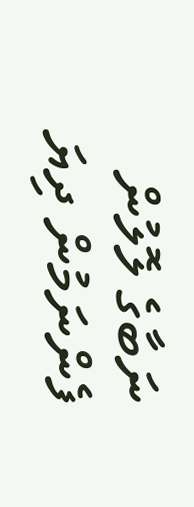ނަބާގެ ލޮލުން ފެންނަމުން ދިޔަ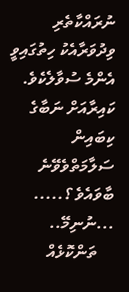ނުރައްކާތެރި ވިދުވަރާއެކު ހިތުގައިވީ އެންމެ ސުވާލެކެވެ. ކައިރާއަށް ނަބާގެ ކިބައިން ސަލާމަތްވެވޭނެ ބާވައެވެ ؟.....
...ނުނިމޭ..
    ތަންކޮޅެއް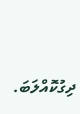ދިގުކޮއްލަބަ.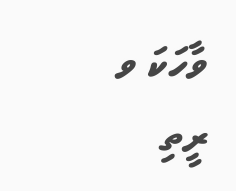ވާހަކަ ވ ރީތި